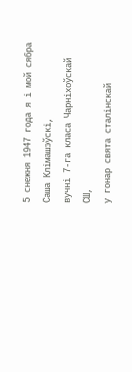5 снежня 1947 года я і мой сябра Саша Клімашэўскі,
вучні 7-га класа Чарніхоўскай СШ,
у гонар свята сталінскай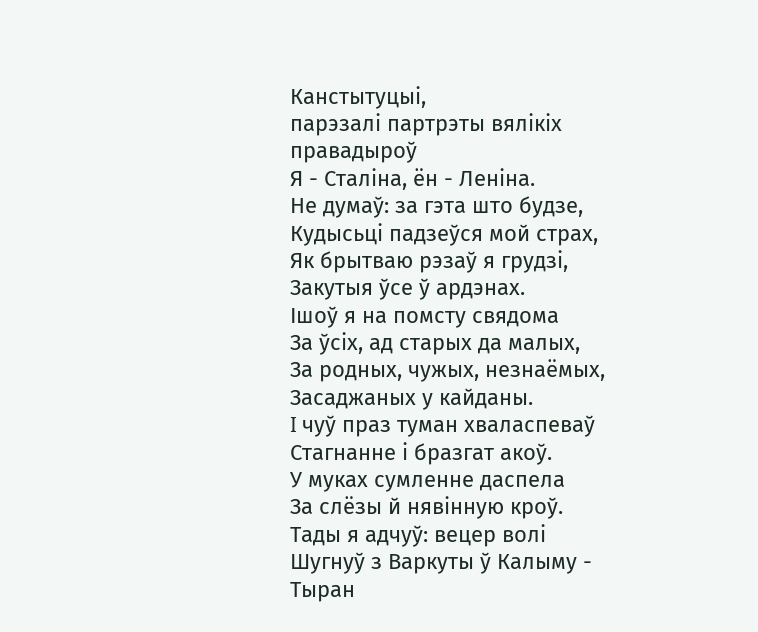Канстытуцыі,
парэзалі партрэты вялікіх правадыроў
Я - Сталіна, ён - Леніна.
Не думаў: за гэта што будзе,
Кудысьці падзеўся мой страх,
Як брытваю рэзаў я грудзі,
Закутыя ўсе ў ардэнах.
Ішоў я на помсту свядома
За ўсіх, ад старых да малых,
За родных, чужых, незнаёмых,
Засаджаных у кайданы.
I чуў праз туман хваласпеваў
Стагнанне і бразгат акоў.
У муках сумленне даспела
За слёзы й нявінную кроў.
Тады я адчуў: вецер волі
Шугнуў з Варкуты ў Калыму -
Тыран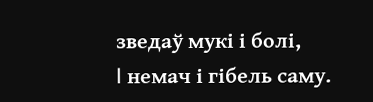зведаў мукі і болі,
I немач і гібель саму.